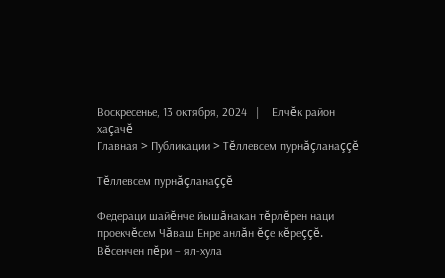Воскресенье, 13 октября, 2024   |    Елчĕк район хаçачĕ
Главная > Публикации > Тĕллевсем пурнăçланаççĕ

Тĕллевсем пурнăçланаççĕ

Федераци шайĕнче йышăнакан тĕрлĕрен наци проекчĕсем Чăваш Енре анлăн ĕçе кĕреççĕ. Вĕсенчен пĕри – ял-хула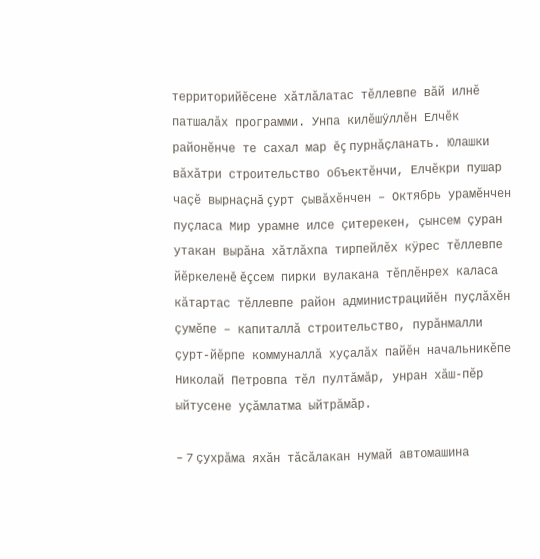территорийĕсене хăтлăлатас тĕллевпе вăй илнĕ патшалăх программи. Унпа килĕшÿллĕн Елчĕк районĕнче те сахал мар ĕç пурнăçланать. Юлашки вăхăтри строительство объектĕнчи, Елчĕкри пушар чаçĕ вырнаçнă çурт çывăхĕнчен – Октябрь урамĕнчен пуçласа Мир урамне илсе çитерекен, çынсем çуран утакан вырăна хăтлăхпа тирпейлĕх кÿрес тĕллевпе йĕркеленĕ ĕçсем пирки вулакана тĕплĕнрех каласа кăтартас тĕллевпе район администрацийĕн пуçлăхĕн çумĕпе – капиталлă строительство, пурăнмалли çурт-йĕрпе коммуналлă хуçалăх пайĕн начальникĕпе Николай Петровпа тĕл пултăмăр, унран хăш-пĕр ыйтусене уçăмлатма ыйтрăмăр.

– 7 çухрăма яхăн тăсăлакан нумай автомашина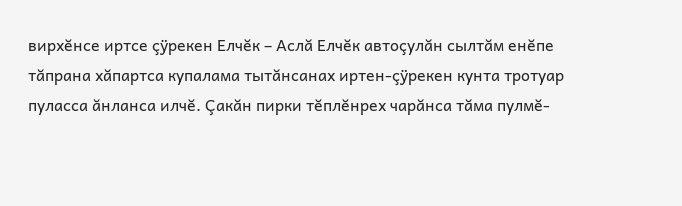вирхĕнсе иртсе çÿрекен Елчĕк – Аслă Елчĕк автоçулăн сылтăм енĕпе тăпрана хăпартса купалама тытăнсанах иртен-çÿрекен кунта тротуар пуласса ăнланса илчĕ. Çакăн пирки тĕплĕнрех чарăнса тăма пулмĕ-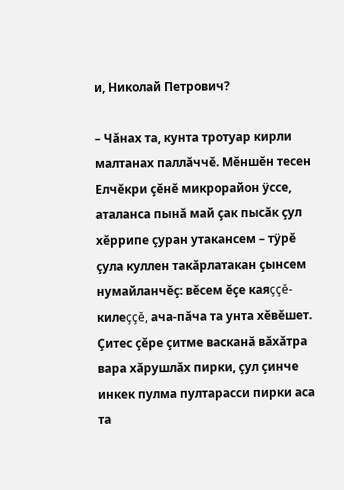и, Николай Петрович?

– Чăнах та, кунта тротуар кирли малтанах паллăччĕ. Мĕншĕн тесен Елчĕкри çĕнĕ микрорайон ÿссе, аталанса пынă май çак пысăк çул хĕррипе çуран утакансем – тÿрĕ çула куллен такăрлатакан çынсем нумайланчĕç: вĕсем ĕçе каяççĕ-килеççĕ, ача-пăча та унта хĕвĕшет. Çитес çĕре çитме васканă вăхăтра вара хăрушлăх пирки, çул çинче инкек пулма пултарасси пирки аса та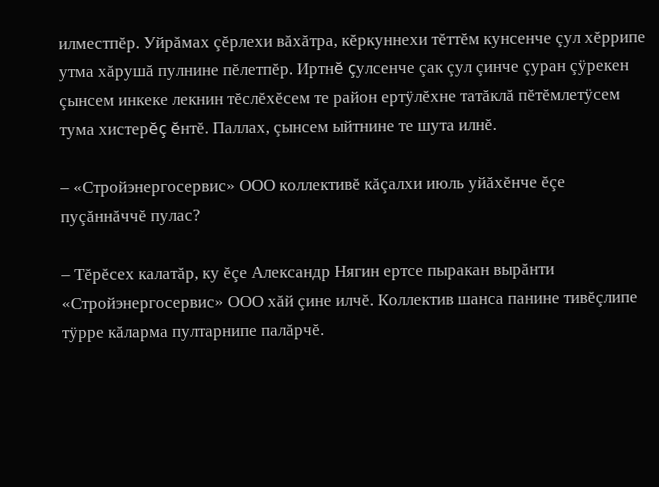илместпĕр. Уйрăмах çĕрлехи вăхăтра, кĕркуннехи тĕттĕм кунсенче çул хĕррипе утма хăрушă пулнине пĕлетпĕр. Иртнĕ çулсенче çак çул çинче çуран çÿрекен çынсем инкеке лекнин тĕслĕхĕсем те район ертÿлĕхне татăклă пĕтĕмлетÿсем тума хистерĕç ĕнтĕ. Паллах, çынсем ыйтнине те шута илнĕ.

– «Стройэнергосервис» ООО коллективĕ кăçалхи июль уйăхĕнче ĕçе пуçăннăччĕ пулас?

– Тĕрĕсех калатăр, ку ĕçе Александр Нягин ертсе пыракан вырăнти «Стройэнергосервис» ООО хăй çине илчĕ. Коллектив шанса панине тивĕçлипе тÿрре кăларма пултарнипе палăрчĕ.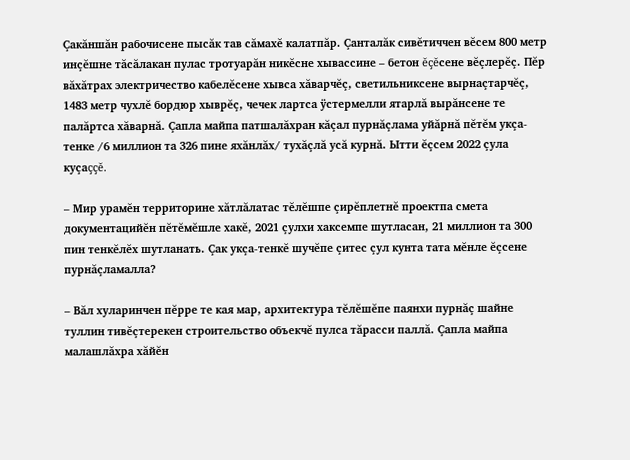Çакăншăн рабочисене пысăк тав сăмахĕ калатпăр. Çанталăк сивĕтиччен вĕсем 800 метр инçĕшне тăсăлакан пулас тротуарăн никĕсне хывассине – бетон ĕçĕсене вĕçлерĕç. Пĕр вăхăтрах электричество кабелĕсене хывса хăварчĕç, светильниксене вырнаçтарчĕç, 1483 метр чухлĕ бордюр хыврĕç, чечек лартса ÿстермелли ятарлă вырăнсене те палăртса хăварнă. Çапла майпа патшалăхран кăçал пурнăçлама уйăрнă пĕтĕм укçа-тенке /6 миллион та 326 пине яхăнлăх/ тухăçлă усă курнă. Ытти ĕçсем 2022 çула куçаççĕ.

– Мир урамĕн территорине хăтлăлатас тĕлĕшпе çирĕплетнĕ проектпа смета документацийĕн пĕтĕмĕшле хакĕ, 2021 çулхи хаксемпе шутласан, 21 миллион та 300 пин тенкĕлĕх шутланать. Çак укçа-тенкĕ шучĕпе çитес çул кунта тата мĕнле ĕçсене пурнăçламалла?

– Вăл хуларинчен пĕрре те кая мар, архитектура тĕлĕшĕпе паянхи пурнăç шайне туллин тивĕçтерекен строительство объекчĕ пулса тăрасси паллă. Çапла майпа малашлăхра хăйĕн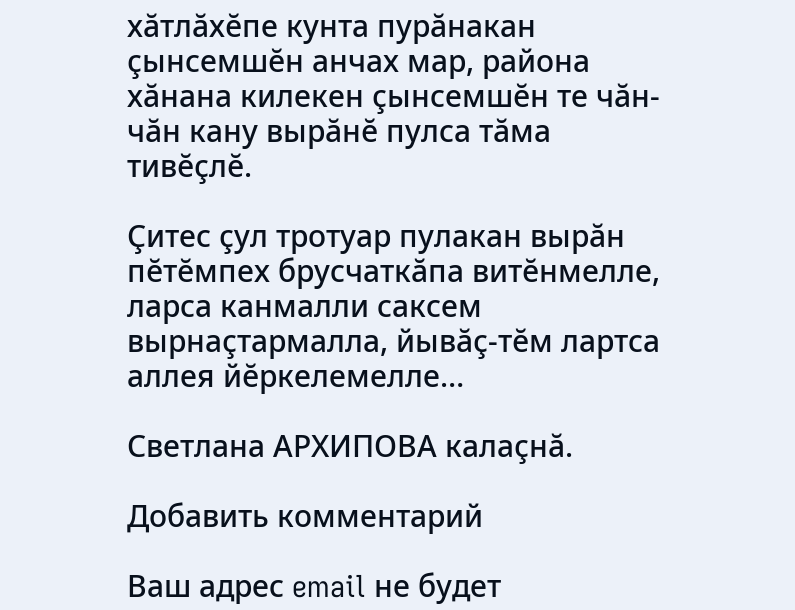хăтлăхĕпе кунта пурăнакан çынсемшĕн анчах мар, района хăнана килекен çынсемшĕн те чăн-чăн кану вырăнĕ пулса тăма тивĕçлĕ.

Çитес çул тротуар пулакан вырăн пĕтĕмпех брусчаткăпа витĕнмелле, ларса канмалли саксем вырнаçтармалла, йывăç-тĕм лартса аллея йĕркелемелле…

Светлана АРХИПОВА калаçнă.

Добавить комментарий

Ваш адрес email не будет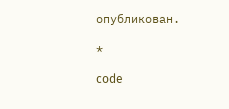опубликован.

*

code